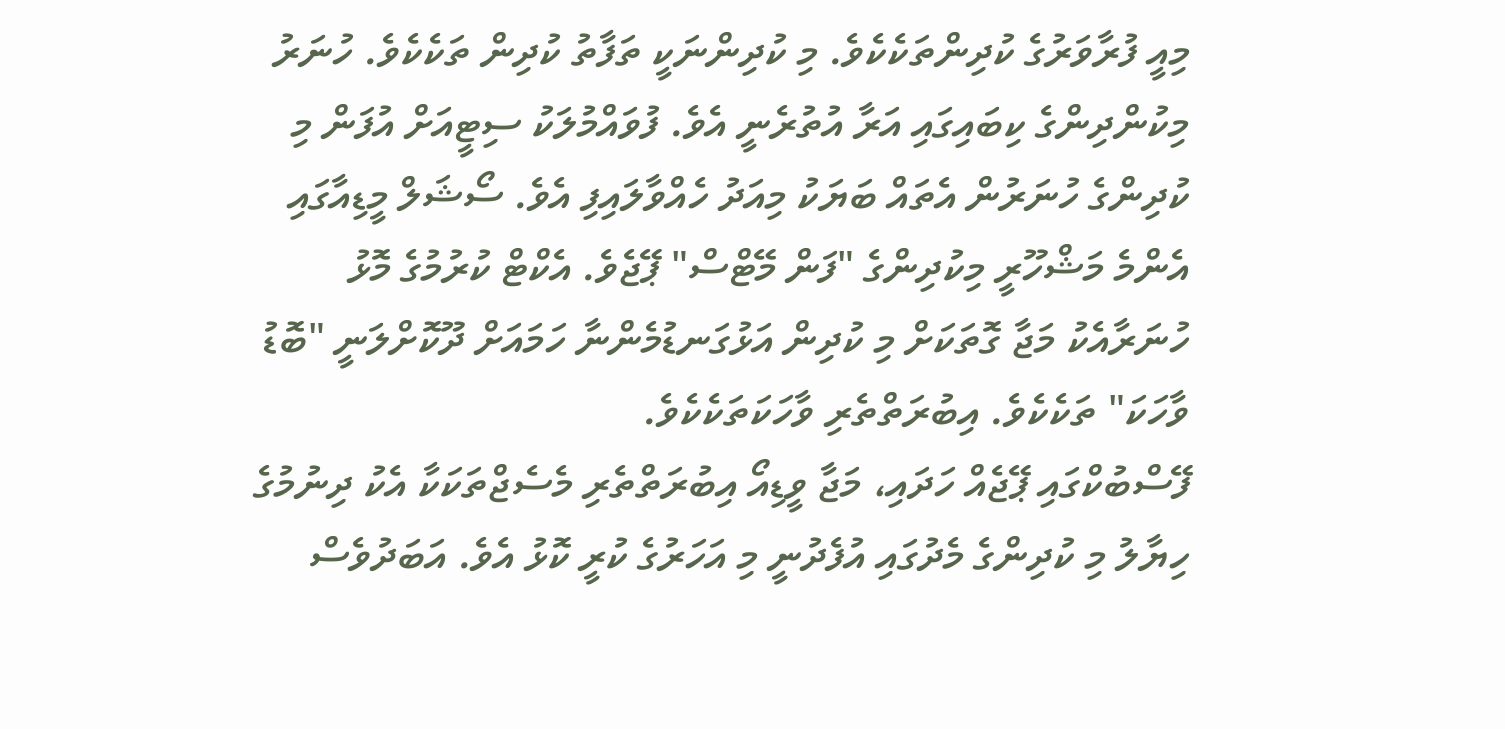މިއީ ފުރާވަރުގެ ކުދިންތަކެކެވެ. މި ކުދިންނަކީ ތަފާތު ކުދިން ތަކެކެވެ. ހުނަރު މިކުންދިންގެ ކިބައިގައި އަރާ އުތުރެނީ އެވެ. ފުވައްމުލަކު ސިޓީއަށް އުފަން މި ކުދިންގެ ހުނަރުން އެތައް ބަޔަކު މިއަދު ހެއްވާލައިފި އެވެ. ސޯޝަލް މީޑިއާގައި އެންމެ މަޝްހޫރީ މިކުދިންގެ "ފަން މޭޓްސް" ޕޭޖެވެ. އެކްޓް ކުރުމުގެ މޮޅު ހުނަރާއެކު މަޖާ ގޮތަކަށް މި ކުދިން އަޅުގަނޑުމެންނާ ހަމައަށް ދޫކޮށްލަނީ "ބޮޑު ވާހަކަ" ތަކެކެވެ. އިބުރަތްތެރި ވާހަކަތަކެކެވެ.
ފޭސްބުކްގައި ޕޭޖެއް ހަދައި، މަޖާ ވީޑިއޯ އިބުރަތްތެރި މެސެޖްތަކަކާ އެކު ދިނުމުގެ ހިޔާލު މި ކުދިންގެ މެދުގައި އުފެދުނީ މި އަހަރުގެ ކުރީ ކޮޅު އެވެ. އަބަދުވެސް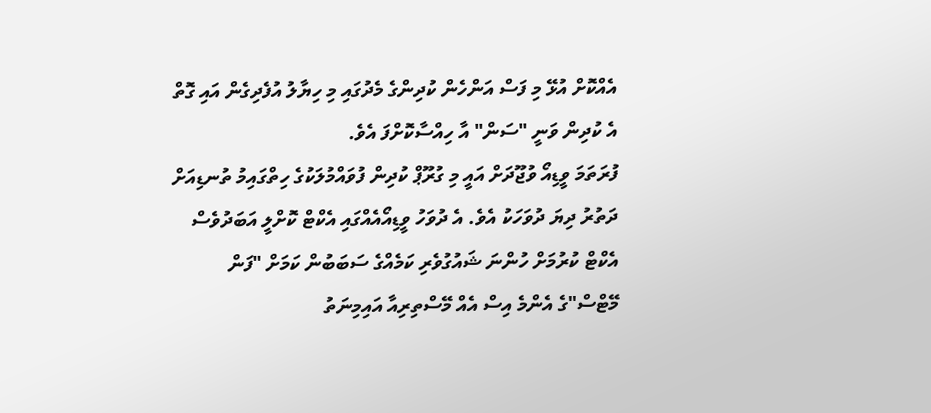އެއްކޮށް އުޅޭ މި ފަސް އަންހެން ކުދިންގެ މެދުގައި މި ހިޔާލު އުފެދިގެން އައި ގޮތް އެ ކުދިން ވަނީ "ސަން" އާ ހިއްސާކޮށްފަ އެވެ.
ފުރަތަމަ ވީޑިއޯ ވުޖޫދަށް އައީ މި ގުރޫޕް ކުދިން ފުވައްމުލަކުގެ ހިތްގައިމު ތުނޑިއަށް ދަތުރު ދިޔަ ދުވަހަކު އެވެ. އެ ދުވަހު ވީޑިއޯއެއްގައި އެކްޓް ކޮށްލީ އަބަދުވެސް އެކްޓް ކުރުމަށް ހުންނަ ޝައުގުވެރި ކަމެއްގެ ސަބަބުން ކަމަށް "ފަން މޭޓްސް"ގެ އެންމެ އިސް އެއް މޭސްތިރިއާ އައިމިނަތު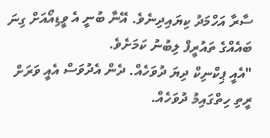ސާރާ އަހްމަދު ކިޔައިދިނެވެ. އޭނާ ބުނީ އެ ވީޑިއޯއަށް ގިނަ ބައެއްގެ ތައުރީފް ލިބުނު ކަމަށެވެ.
"އެއީ ޕިކްނިކް ދިޔަ ދުވަހެއް. ދެން އެދުވަސް އެއީ ވަރަށް ރީތި ހިތްގައިމު ދުވަހެއް.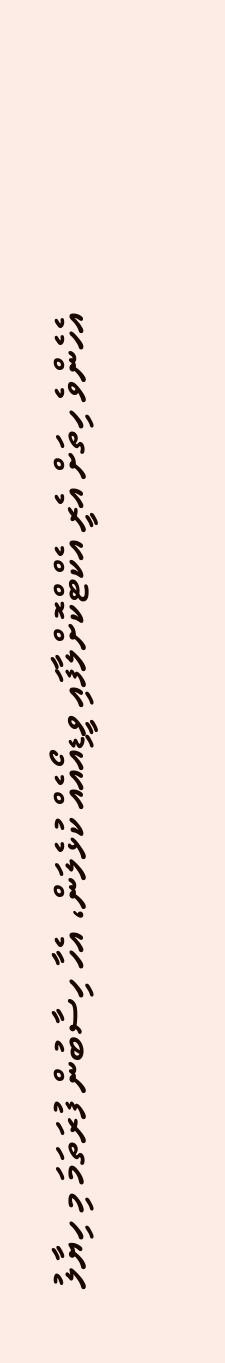އެހެންވެ ހިތަށް އެރީ އެކްޓްކޮށްލާފައި ވީޑިއޯއެއް ކުޅެލަން، އެހާ ހިސާބުން ފުރަތަމަ މި ހިޔާލު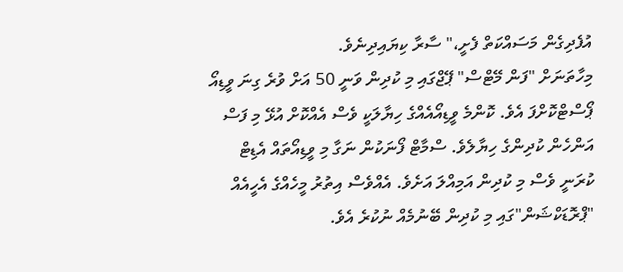އުފެދިގެން މަސައްކަތް ފެށީ،" ސާރާ ކިޔައިދިނެވެ.
މިހާތަނަށް "ފަން މޭޓްސް" ޕޭޖްގައި މި ކުދިން ވަނީ 50 އަށް ވުރެ ގިނަ ވީޑިއޯ ޕޯސްޓްކޮށްފަ އެވެ. ކޮންމެ ވީޑިއޯއެއްގެ ހިޔާލަކީ ވެސް އެއްކޮށް އުޅޭ މި ފަސް އަންހެން ކުދިންގެ ހިޔާލެވެ. ސްމާޓް ފޯނަކުން ނަގާ މި ވީޑިއޯތައް އެޑިޓް ކުރަނީ ވެސް މި ކުދިން އަމިއްލަ އަށެވެ. އެއްވެސް އިތުރު މީހެއްގެ އެހީއެއް "ޕްރޮޑަކްޝަން"ގައި މި ކުދިން ބޭނުމެއް ނުކުރެ އެވެ.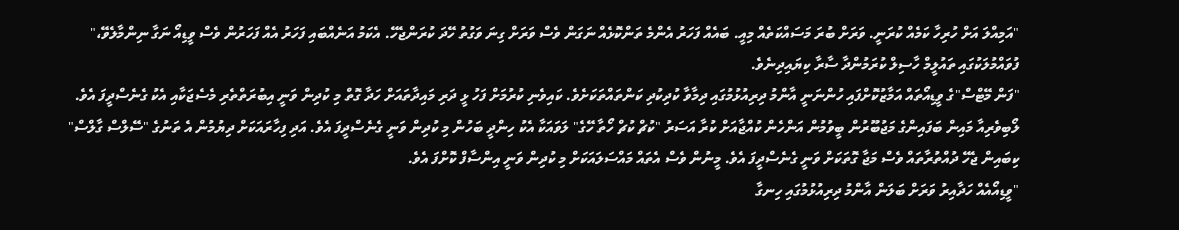"އަމިއްލަ އަށް ހުރިހާ ކަމެއް ކުރަނީ. ވަރަށް ބުރަ މަސައްކަތެއް މިއީ. ބައެއް ފަހަރު އެންމެ ތަންކޮޅެއް ނަގަން ވެސް ވަރަށް ގިނަ ވަގުތު ހޭދަ ކުރަންޖެހޭ. އެކަމު އަނެއްބައި ފަހަރު އެއް ފަހަރުން ވެސް ވީޑިއޯ ނަގާ ނިންމާލެވޭ،" ފުވައްމުލަކުގައި ތައުލީމް ހާސިލް ކުރަމުންދާ ސާރާ ކިޔައިދިނެވެ.
"ފަން މޭޓްސް"ގެ ވީޑިއޯތައް އަމާޒުކޮށްފައި ހުންނަނީ އާންމު ދިރިއުޅުމުގައި ދިމާވާ ކުދިކުދި ކަންތައްތަކަށެވެ. ކައިވެނި ކުރުމަށް ފަހު ޅީ ދަރި މައިދާތައަށް ހަދާ ގޮތް މި ކުދިން ވަނީ އިބުރަތްތެރި މެސެޖަކާއި އެކު ގެނެސްދީފަ އެވެ. ލޯބިވެރިއާ މައިން ބަފައިންގެ މަޖުބޫރުން ބީވުމުން އަންހެން ކުއްޖާއަށް ކުރާ އަސަރު "ކުޗް ކުޗް ހޯތާ ހޭގެ" ލަވައަކާ އެކު ހިންދީ ބަހުން މި ކުދިން ވަނީ ގެނެސްދީފަ އެވެ. އަދި ފިހާރައަކަށް ދިޔުމުން އެ ތަނުގެ "ސޭލްސް ގާލްސް" ކިބައިން ޖެހޭ ދުއްތުރާތައް ވެސް މަޖާ ގޮތަކަށް ވަނީ ގެނެސްދީފަ އެވެ. މީނުން ވެސް އެތައް މައްސަލައަކަށް މި ކުދިން ވަނީ އިންސާފް ކޮށްފަ އެވެ.
"ވީޑިއޯއެއް ހަދާއިރު ވަރަށް ބަލަން އާންމު ދިރިއުޅުމުގައި ހިނގާ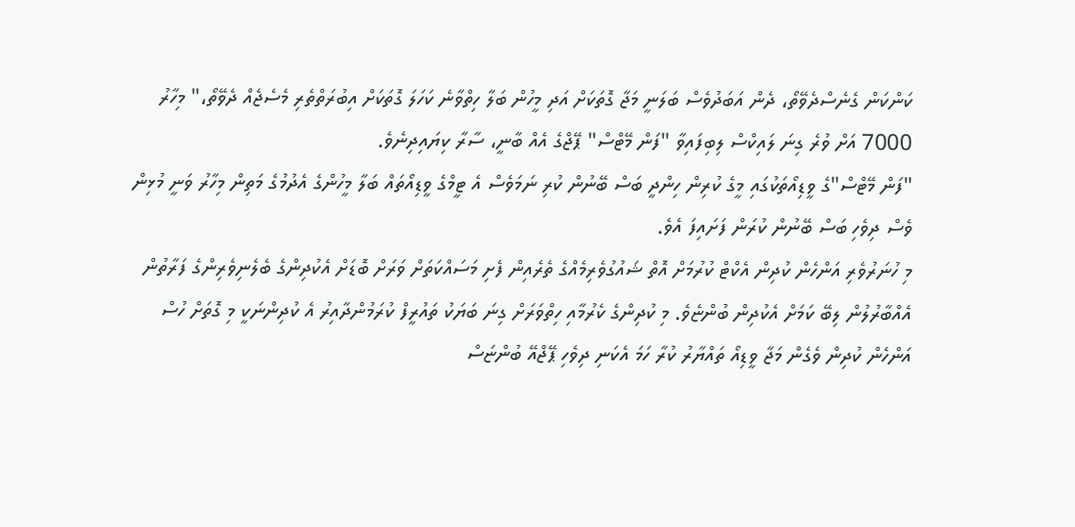ކަންކަން ގެނެސްދެވޭތޯ، ދެން އަބަދުވެސް ބަލަނީ މަޖާ ގޮތަކަށް އަދި މީހުން ބަލާ ހިތްވާނެ ކަހަލަ ގޮތަކަށް އިބުރަތްތެރި މެސެޖެއް ދެވޭތޯ،" މިހާރު 7000 އަށް ވުރެ ގިނަ ލައިކްސް ލިބިފައިވާ "ފަން މޭޓްސް" ޕޭޖްގެ އެއް ބާނީ، ސާރާ ކިޔައިދިނެވެ.
"ފަން މޭޓްސް"ގެ ވީޑިއޯތަކުގައި މީގެ ކުރިން ހިންދީ ބަސް ބޭނުން ކުރި ނަމަވެސް އެ ޓީމްގެ ވީޑިއޯތައް ބަލާ މީހުންގެ އެދުމުގެ މަތިން މިހާރު ވަނީ މުޅިން ވެސް ދިވެހި ބަސް ބޭނުން ކުރަން ފަށައިފަ އެވެ.
މި ހުނަރުވެރި އަންހެން ކުދިން އެކްޓް ކުރުމަށް އޮތް ޝައުގުވެރިމެއްގެ ތެރެއިން ފެށި މަސައްކަތަށް ވަރަށް ބޮޑަށް އެކުދިންގެ ބެލެނިވެރިންގެ ފަރާތުން އެއްބާރުލުން ލިބޭ ކަމަށް އެކުދިން ބުންޏެވެ. މި ކުދިންގެ ކެރުމާއި ހިތްވަރަށް ގިނަ ބަޔަކު ތައުރީފް ކުރަމުންދާއިރު އެ ކުދިންނަކީ މި ގޮތަށް ހުސް އަންހެން ކުދިން ވެގެން މަޖާ ވީޑިއޯ ތައްޔާރު ކުރާ ހަމަ އެކަނި ދިވެހި ޕޭޖްއޭ ބުންޏަސް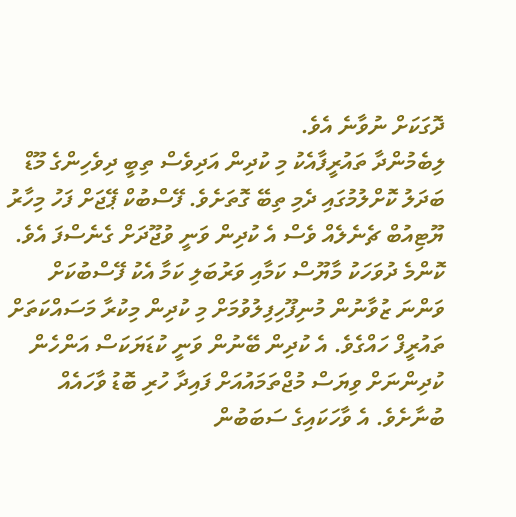ދޮގަކަށް ނުވާނެ އެވެ.
ލިބެމުންދާ ތައުރީފާއެކު މި ކުދިން އަދިވެސް ތިބީ ދިވެހިންގެ މޫޑް ބަދަލު ކޮށްލުމުގައި ދެމި ތިބޭ ގޮތަށެވެ. ފޭސްބުކް ޕޭޖަށް ފަހު މިހާރު ޔޫޓިއުބް ޗެނެލެއް ވެސް އެ ކުދިން ވަނީ ވުޖޫދަށް ގެނެސްފަ އެވެ.
ކޮންމެ ދުވަހަކު މާޔޫސް ކަމާއި ވަރުބަލި ކަމާ އެކު ފޭސްބުކަށް ވަންނަ ޒުވާނުން މުނިފޫހިފިލުވުމަށް މި ކުދިން މިކުރާ މަސައްކަތަށް ތައުރީފް ހައްގެވެ. އެ ކުދިން ބޭނުން ވަނީ ކުޑަޔަކަސް އަންހެން ކުދިންނަށް ވިޔަސް މުޖްތަމައުއަށް ފައިދާ ހުރި ބޮޑު ވާހައެއް ބުނާށެވެ. އެ ވާހަކައިގެ ސަބަބުން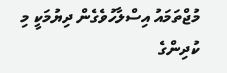މުޖްތަމައު އިސްލާހުވެގެން ދިޔުމަކީ މި ކުދިންގެ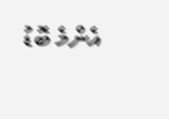އެންމެ ބޮޑު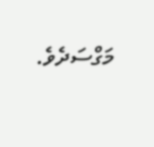މަގްސަދެވެ.